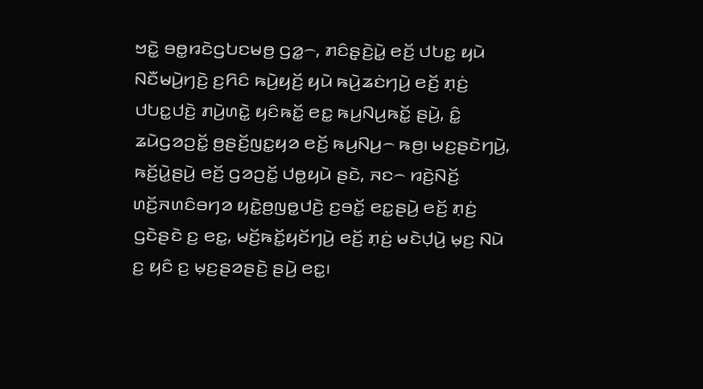ꤠꤢꤧ꤭ ꤋꤥ꤭ꤙꤢꤧꤞꤝꤢꤗꤥ꤬ ꤞꤤ꤭꤮, ꤊꤢꤨꤔ꤫ꤢꤧ꤬ꤣꤧ꤭ ꤕꤢꤩ꤬ ꤓꤝꤢ꤭ ꤟꤣꤧ ꤡꤢꤪꤗꤣꤧ꤬ꤚꤢꤧ꤬ ꤢ꤬ꤖꤢꤨ ꤒꤣꤧ꤬ꤟꤢꤩ꤬ ꤟꤣꤧ ꤒꤣꤧ꤬ꤘꤢꤦꤚꤣꤧ꤬ ꤕꤢꤩ꤬ ꤊ꤫ꤢꤦ꤬ ꤓꤝꤢ꤭ꤓꤢꤧ꤬ ꤊꤣꤧ꤬ꤛꤢꤧ꤭ ꤟꤢꤨꤒꤢꤩ꤭ ꤕꤢ꤭ ꤒꤣ꤬ꤡꤣ꤬ꤒꤢꤩ꤭ ꤔꤣꤧ꤬, ꤢꤨ꤭ ꤘꤣꤧꤞꤤꤑꤢꤩ꤭ ꤥ꤬ꤔꤢꤩ꤬ꤜꤢ꤭ꤟꤤ ꤕꤢꤩ꤬ ꤒꤣ꤬ꤡꤣ꤬꤮ ꤒꤥ꤬꤯ ꤗꤢ꤬ꤔꤢꤧꤚꤣꤧ꤬, ꤒꤢꤩ꤬ꤣꤧ꤭ꤔꤣꤧ꤬ ꤕꤢꤩ꤬ ꤞꤤꤑꤢꤩ꤭ ꤓꤥ꤭ꤟꤣꤧ ꤔꤢꤧ, ꤏꤢ꤮ ꤙꤢꤧ꤬ꤡꤢꤩ꤬ ꤛꤢꤩ꤬ꤏꤛꤢꤨꤋꤚꤤ ꤟꤢꤧ꤭ꤥ꤬ꤜꤥ꤭ꤓꤢꤧ꤬ ꤢ꤬ꤋꤢꤩ꤭ ꤕꤢ꤭ꤔꤣꤧ꤬ ꤕꤢꤩ꤬ ꤊ꤫ꤢꤦ꤬ ꤞꤢꤧꤔꤢꤧ ꤢ꤬ ꤕꤢ꤭, ꤗꤢꤩ꤬ꤒꤢꤩ꤭ꤟꤢꤩꤚꤣꤧ꤬ ꤕꤢꤩ꤬ ꤊ꤫ꤢꤦ꤬ ꤗꤢꤧꤓ꤫ꤣꤧ꤬ ꤗ꤫ꤢ꤬ ꤡꤣꤧ ꤢ꤬ ꤟꤢꤨ ꤢ꤬ ꤗ꤫ꤢ꤬ꤔꤤꤔꤢꤧ꤬ ꤔꤣꤧ꤬ ꤕꤢ꤭꤯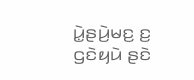ꤣꤧ꤭ꤔꤣꤧ꤬ꤗꤢ꤬ ꤢ꤬ ꤞꤢꤧꤟꤣꤧ ꤔꤢꤧ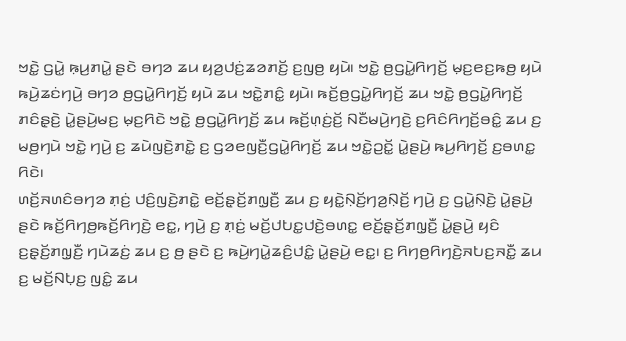ꤠꤢꤧ꤭ ꤞꤣꤧ꤭ ꤒ꤫ꤣ꤬ꤊꤣꤧ꤭ ꤔꤢꤧ ꤋꤚꤤ ꤘꤣ ꤟꤤ꤬ꤓꤢꤦ꤬ꤘꤤꤊꤢꤩ꤬ ꤢ꤬ꤜꤥ꤬ ꤟꤣꤧ꤯ ꤠꤢꤧ꤭ ꤥ꤬ꤞꤣꤧ꤭ꤖꤚꤢꤩ꤬ ꤗ꤫ꤢ꤬ꤕꤢ꤬ꤒꤥ꤬ ꤟꤣꤧ ꤒꤣꤧ꤬ꤘꤢꤦꤚꤣꤧ꤬ ꤋꤚꤤ ꤥ꤬ꤞꤣꤧ꤭ꤖꤚꤢꤩ꤬ ꤟꤣꤧ ꤘꤣ ꤠꤢꤧ꤭ꤊꤢꤨ꤭ ꤟꤣꤧ꤯ ꤒꤢꤩ꤬ꤥ꤬ꤞꤣꤧ꤭ꤖꤚꤢꤩ꤬ ꤘꤣ ꤠꤢꤧ꤭ ꤥ꤬ꤞꤣꤧ꤭ꤖꤚꤢꤩ꤬ ꤊꤢꤨꤔ꤫ꤢꤧ꤬ ꤣꤧ꤭ꤔꤣꤧ꤬ꤗꤢ꤬ ꤗ꤫ꤢ꤬ꤖꤢꤧ ꤠꤢꤧ꤭ ꤥ꤬ꤞꤣꤧ꤭ꤖꤚꤢꤩ꤬ ꤘꤣ ꤒꤢꤩ꤬ꤛ꤫ꤢꤦ꤬ꤢꤩ꤬ ꤡꤢꤪꤗꤣꤧ꤬ꤚꤢꤧ꤬ ꤢ꤬ꤖꤢꤨꤖꤚꤢꤩ꤬ꤋꤢꤨ꤭ ꤘꤣ ꤢ꤬ ꤗꤥ꤬ꤚꤣꤧ ꤠꤢꤧ꤭ ꤚꤣꤧ꤬ ꤢ꤬ ꤘꤣꤧꤜꤢꤧ꤬ꤊꤢꤧ꤭ ꤢ꤬ ꤞꤤꤕꤜꤢꤪ꤬ꤞꤣꤧ꤭ꤖꤚꤢꤩ꤬ ꤘꤣ ꤠꤢꤧ꤭ꤑꤢꤩ꤭ ꤣꤧ꤭ꤔꤣꤧ꤬ ꤒꤣ꤬ꤖꤚꤢꤩ꤬ ꤢ꤬ꤋꤛꤢ꤭ ꤖꤢꤧ꤯
ꤛꤢꤩ꤬ꤏꤛꤢꤨꤋꤚꤤ ꤊ꤫ꤢꤦ꤬ ꤓꤢꤨ꤬ꤜꤢꤧ꤬ꤊꤢꤧ꤭ ꤕꤢꤩ꤬ꤔ꤫ꤢꤩ꤬ꤊꤜ꤫ꤢꤪ꤬ ꤘꤣ ꤢ꤬ ꤟꤢꤧ꤭ꤡ꤫ꤢꤩ꤬ꤚꤤ꤬ꤡ꤫ꤢꤩ꤬ ꤚꤣꤧ꤬ ꤢ꤬ ꤞꤣꤧ꤭ꤡ꤫ꤢꤧ꤬ ꤣꤧ꤭ꤔꤣꤧ꤬ ꤔꤢꤧ ꤒꤢꤩ꤬ꤖꤚꤥ꤬ꤒꤢꤩ꤬ꤖꤚꤢꤧ꤬ ꤕꤢ꤭, ꤚꤣꤧ꤬ ꤢ꤬ ꤊ꤫ꤢꤦ꤬ ꤗꤢꤩ꤬ꤓꤝꤢ꤭ꤓꤢꤧ꤬ꤋꤛꤢ꤭ ꤕꤢꤩ꤬ꤔ꤫ꤢꤩ꤬ꤊꤜ꤫ꤢꤪ꤬ ꤣꤧ꤭ꤔꤣꤧ꤬ ꤟꤢꤨ ꤢ꤬ꤔ꤫ꤢꤩ꤬ꤊꤜ꤫ꤢꤪ꤬ ꤚꤣꤧꤘꤢꤦ꤬ ꤘꤣ ꤢ꤬ ꤥ꤬ ꤔꤢꤧ ꤢ꤬ ꤒꤣꤧ꤬ꤚꤣꤧ꤭ꤘꤢꤨ꤬ꤓꤢꤨ꤭ ꤣꤧ꤭ꤔꤣꤧ꤬ ꤕꤢ꤭꤯ ꤢ꤬ ꤖꤚꤥ꤬ꤖꤚꤢꤧ꤬ꤏꤝꤢ꤬ꤏꤢꤪ꤭ ꤘꤣ ꤢ꤬ ꤗꤢꤩ꤬ꤡꤝ꤫ꤢ꤬ ꤜꤢꤨ꤭ ꤘꤣ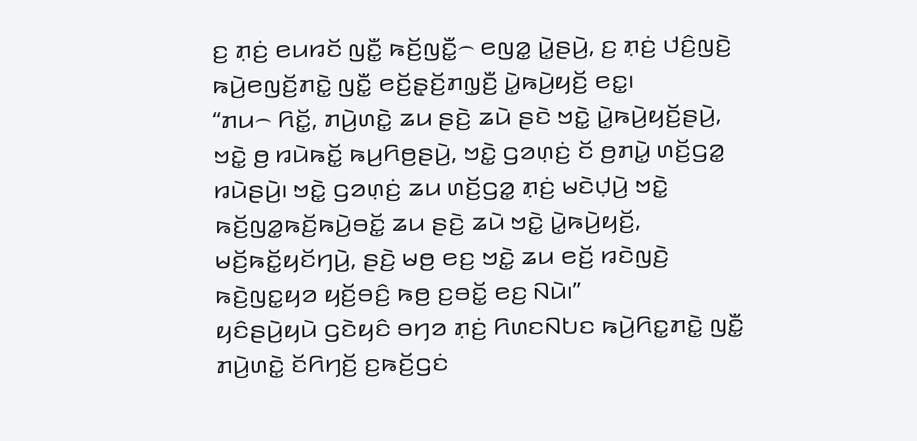ꤢ꤬ ꤊ꤫ꤢꤦ꤬ ꤕꤣꤙꤢꤩ ꤜꤢꤪ꤭ ꤒꤢꤩ꤬ꤜꤢꤪ꤭꤮ ꤕꤜꤤ꤭ ꤣꤧ꤭ꤔꤣꤧ꤬, ꤢ꤬ ꤊ꤫ꤢꤦ꤬ ꤓꤢꤨ꤬ꤜꤢꤧ꤬ ꤒꤣꤧ꤬ꤕꤜꤢꤩ꤬ꤊꤢꤧ꤭ ꤜꤢꤪ꤭ ꤕꤢꤩ꤬ꤔ꤫ꤢꤩ꤬ꤊꤜ꤫ꤢꤪ꤬ ꤣꤧ꤭ꤒꤣꤧ꤬ꤟꤢꤩ꤬ ꤕꤢ꤭꤯
“ꤊꤣ꤮ ꤖꤢꤩ꤭, ꤊꤣꤧ꤬ꤛꤢꤧ꤭ ꤘꤣ ꤔꤢꤧ꤬ ꤘꤣꤧ ꤔꤢꤧ ꤠꤢꤧ꤭ ꤣꤧ꤭ꤒꤣꤧ꤬ꤟꤢꤩ꤬ꤔꤣꤧ꤬, ꤠꤢꤧ꤭ ꤥ꤬ ꤙꤣꤧꤒꤢꤩ꤭ ꤒꤣ꤬ꤖꤥ꤬ꤔꤣꤧ꤬, ꤠꤢꤧ꤭ ꤞꤤꤛ꤫ꤢꤦ꤬ ꤢꤩ ꤥ꤬ꤊꤣꤧ꤭ ꤛꤢꤩ꤬ꤞꤤ꤭ ꤙꤣꤧꤔꤣꤧ꤬꤯ ꤠꤢꤧ꤭ ꤞꤤꤛ꤫ꤢꤦ꤬ ꤘꤣ ꤛꤢꤩ꤬ꤞꤤ꤭ ꤊ꤫ꤢꤦ꤬ ꤗꤢꤧꤓ꤫ꤣꤧ꤬ ꤠꤢꤧ꤭ ꤒꤢꤩ꤬ꤜꤤ꤭ꤒꤢꤩ꤬ꤒꤣꤧ꤬ꤋꤢꤩ꤭ ꤘꤣ ꤔꤢꤧ꤬ ꤘꤣꤧ ꤠꤢꤧ꤭ ꤣꤧ꤭ꤒꤣꤧ꤬ꤟꤢꤩ꤬, ꤗꤢꤩ꤬ꤒꤢꤩ꤭ꤟꤢꤩꤚꤣꤧ꤬, ꤔꤢꤧ꤬ ꤗꤥ꤬ ꤕꤢ꤬ ꤠꤢꤧ꤭ ꤘꤣ ꤕꤢꤩ꤬ ꤙꤢꤧꤜꤢꤧ꤬ ꤒꤢꤧ꤬ꤜꤢ꤭ꤟꤤ ꤟꤢꤩ꤬ꤋꤢꤨ꤬ ꤒꤥ꤬ ꤢ꤬ꤋꤢꤩ꤭ ꤕꤢ꤬ ꤡꤣꤧ꤯”
ꤟꤢꤨꤔꤣꤧ꤬ꤟꤣꤧ ꤞꤢꤧꤟꤢꤨ ꤋꤚꤤ ꤊ꤫ꤢꤦ꤬ ꤖꤛꤢꤡꤝꤢ ꤒꤣꤧ꤬ꤖꤢ꤭ꤊꤢꤧ꤭ ꤜꤢꤪ꤭ ꤊꤣꤧ꤬ꤛꤢꤧ꤭ ꤢꤩꤖꤚꤢꤩ꤬ ꤢ꤬ꤒꤢꤩ꤬ꤞꤢꤦ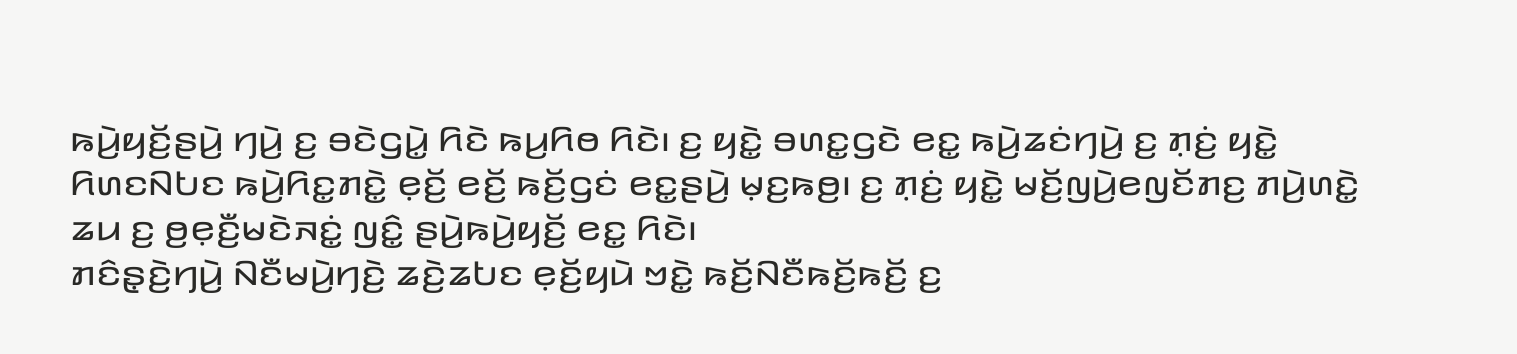ꤒꤣꤧ꤬ꤟꤢꤩ꤬ꤔꤣꤧ꤬ ꤚꤣꤧ꤬ ꤢ꤬ ꤋꤢꤧꤞꤣꤧ꤭ ꤖꤢꤧ ꤒꤣ꤬ꤖꤥ ꤖꤢꤧ꤯ ꤢ꤬ ꤟꤢꤧ꤭ ꤋꤛꤢ꤭ꤞꤢꤧ ꤕꤢ꤭ ꤒꤣꤧ꤬ꤘꤢꤦꤚꤣꤧ꤬ ꤢ꤬ ꤊ꤫ꤢꤦ꤬ ꤟꤢꤧ꤭ ꤖꤛꤢꤡꤝꤢ ꤒꤣꤧ꤬ꤖꤢ꤭ꤊꤢꤧ꤭ ꤕ꤫ꤢꤩ꤬ ꤕꤢꤩ꤬ ꤒꤢꤩ꤬ꤞꤢꤦ ꤕꤢ꤭ꤔꤣꤧ꤬ ꤗ꤫ꤢ꤬ꤒꤥ꤬꤯ ꤢ꤬ ꤊ꤫ꤢꤦ꤬ ꤟꤢꤧ꤭ ꤗꤢꤩ꤬ꤜꤣꤧ꤬ꤕꤜꤢꤩꤊꤢ꤬ ꤊꤣꤧ꤬ꤛꤢꤧ꤭ ꤘꤣ ꤢ꤬ ꤥ꤬ꤕ꤫ꤢꤪ꤬ꤗꤢꤧꤏꤢꤦ꤭ ꤜꤢꤨ꤭ ꤔꤣꤧ꤬ꤒꤣꤧ꤬ꤟꤢꤩ꤬ ꤕꤢ꤭ ꤖꤢꤧ꤯
ꤊꤢꤨꤔ꤫ꤢꤧ꤬ꤚꤣꤧ꤬ ꤡꤢꤪꤗꤣꤧ꤬ꤚꤢꤧ꤬ ꤘꤢꤧ꤬ꤘꤝꤢ ꤕ꤫ꤢꤩ꤬ꤟꤣꤧ ꤠꤢꤧ꤭ ꤒꤢꤩ꤬ꤡꤢꤪꤒꤢꤩ꤬ꤒꤢꤩ꤬ ꤢ꤬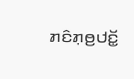ꤊꤢꤨꤊ꤫ꤥ꤬ꤓꤢꤩ꤭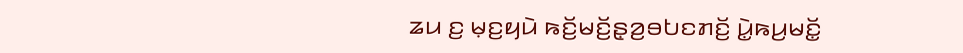ꤘꤣ ꤢ꤬ ꤗ꤫ꤢ꤬ꤟꤣꤧ ꤒꤢꤩ꤬ꤗꤢꤩ꤬ꤔ꤫ꤤ꤬ꤋꤝꤢꤊꤢꤩ꤬ ꤣꤧ꤭ꤒꤣ꤬ꤗꤢꤩ꤭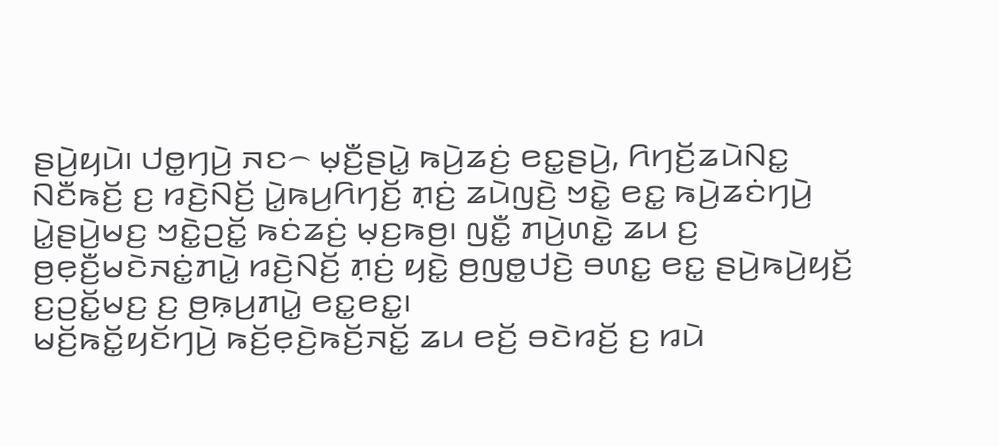ꤔꤣꤧ꤬ꤟꤣꤧ꤯ ꤓꤥ꤭ꤚꤣꤧ꤬ ꤏꤢ꤮ ꤗ꤫ꤢꤪ꤬ꤔꤣꤧ꤭ ꤒꤣꤧ꤬ꤘꤢꤦ꤬ ꤕꤢ꤭ꤔꤣꤧ꤬, ꤖꤚꤢꤩ꤬ꤘꤣꤧꤡꤢ꤭ ꤡꤢꤪꤒꤢꤩ꤬ ꤢ꤬ ꤙꤢꤧ꤬ꤡꤢꤩ꤬ ꤣꤧ꤭ꤒꤣ꤬ꤖꤚꤢꤩ꤬ ꤊ꤫ꤢꤦ꤬ ꤘꤣꤧꤜꤢꤧ꤬ ꤠꤢꤧ꤭ ꤕꤢ꤭ ꤒꤣꤧ꤬ꤘꤢꤦꤚꤣꤧ꤬ ꤣꤧ꤭ꤔꤣꤧ꤬ꤗꤢ꤬ ꤠꤢꤧ꤭ꤑꤢꤩ꤭ ꤒꤢꤦꤘꤢꤦ꤬ ꤗ꤫ꤢ꤬ꤒꤥ꤬꤯ ꤜꤢꤪ꤭ ꤊꤣꤧ꤬ꤛꤢꤧ꤭ ꤘꤣ ꤢ꤬ ꤥ꤬ꤕ꤫ꤢꤪ꤬ꤗꤢꤧꤏꤢꤦ꤭ꤊꤣꤧ꤭ ꤙꤢꤧ꤬ꤡꤢꤩ꤬ ꤊ꤫ꤢꤦ꤬ ꤟꤢꤧ꤭ ꤥ꤬ꤜꤥ꤭ꤓꤢꤧ꤬ ꤋꤛꤢ꤭ ꤕꤢ꤭ ꤔꤣꤧ꤬ꤒꤣꤧ꤬ꤟꤢꤩ꤬ ꤢ꤬ꤑꤢꤩ꤭ꤗꤢ꤬ ꤢ꤬ ꤥ꤬ꤒ꤫ꤣ꤬ꤊꤣꤧ꤭ ꤕꤢ꤭ꤕꤢ꤭꤯
ꤗꤢꤩ꤬ꤒꤢꤩ꤭ꤟꤢꤩꤚꤣꤧ꤬ ꤒꤢꤩ꤬ꤕ꤫ꤢꤧ꤬ꤒꤢꤩ꤬ꤏꤢꤩ꤭ ꤘꤣ ꤕꤢꤩ꤬ ꤋꤢꤧꤙꤢꤩ꤬ ꤢ꤬ ꤙꤣꤧ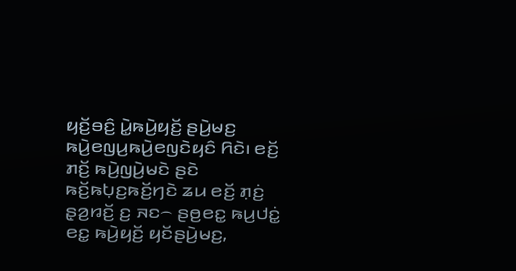ꤟꤢꤩ꤬ꤋꤢꤨ꤬ ꤣꤧ꤭ꤒꤣꤧ꤬ꤟꤢꤩ꤬ ꤔꤣꤧ꤬ꤗꤢ꤬ ꤒꤣꤧ꤬ꤕꤜꤣ꤬ꤒꤣꤧ꤬ꤕꤜꤢꤧꤟꤢꤨ ꤖꤢꤧ꤯ ꤕꤢꤩ꤬ ꤊꤢꤩ꤬ ꤒꤣꤧ꤬ꤜꤣꤧ꤬ꤗꤢꤧ ꤔꤢꤧ ꤒꤢꤩ꤬ꤒꤝ꤫ꤢ꤬ꤒꤢꤩ꤬ꤚꤢꤧ ꤘꤣ ꤕꤢꤩ꤬ ꤊ꤫ꤢꤦ꤬ ꤔ꤫ꤤ꤬ꤙꤢꤩ꤬ ꤢ꤬ ꤏꤢ꤮ ꤔꤥ꤬ꤕꤢ꤭ ꤒꤣ꤬ꤓꤢꤦ꤭ ꤕꤢ꤭ ꤒꤣꤧ꤬ꤟꤢꤩ꤬ ꤟꤢꤩꤔꤣꤧ꤬ꤗꤢ꤬,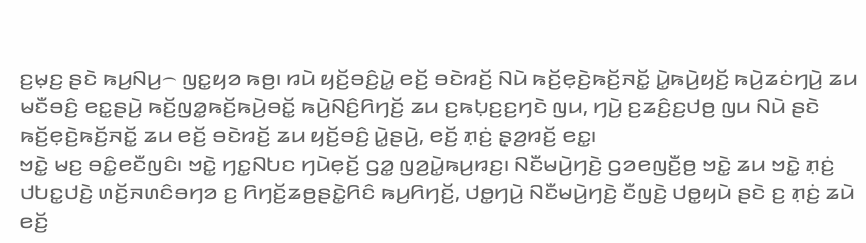ꤢ꤬ꤗ꤫ꤢ꤬ ꤔꤢꤧ ꤒꤣ꤬ꤡꤣ꤬꤮ ꤜꤢ꤭ꤟꤤ ꤒꤥ꤬꤯ ꤙꤣꤧ ꤟꤢꤩ꤬ꤋꤢꤨ꤬ꤣꤧ꤭ ꤕꤢꤩ꤬ ꤋꤢꤧꤙꤢꤩ꤬ ꤡꤣꤧ ꤒꤢꤩ꤬ꤕ꤫ꤢꤧ꤬ꤒꤢꤩ꤬ꤏꤢꤩ꤭ ꤣꤧ꤭ꤒꤣꤧ꤬ꤟꤢꤩ꤬ ꤒꤣꤧ꤬ꤘꤢꤦꤚꤣꤧ꤬ ꤘꤣ ꤗꤢꤪꤋꤢꤨ꤬ ꤕꤢ꤭ꤔꤣꤧ꤬ ꤒꤢꤩ꤬ꤜꤤ꤭ꤒꤢꤩ꤬ꤒꤣꤧ꤬ꤋꤢꤩ꤭ ꤒꤣꤧ꤬ꤡꤢꤨ꤬ꤖꤚꤢꤩ꤬ ꤘꤣ ꤢ꤬ꤒꤝ꤫ꤢ꤬ꤢ꤬ꤚꤢꤧ ꤜꤣ, ꤚꤣꤧ꤬ ꤢ꤬ꤘꤢꤨ꤬ꤢ꤬ꤓꤥ꤬ ꤜꤣ ꤡꤣꤧ ꤔꤢꤧ ꤒꤢꤩ꤬ꤕ꤫ꤢꤧ꤬ꤒꤢꤩ꤬ꤏꤢꤩ꤭ ꤘꤣ ꤕꤢꤩ꤬ ꤋꤢꤧꤙꤢꤩ꤬ ꤘꤣ ꤟꤢꤩ꤬ꤋꤢꤨ꤬ ꤣꤧ꤭ꤔꤣꤧ꤬, ꤕꤢꤩ꤬ ꤊ꤫ꤢꤦ꤬ ꤔ꤫ꤤ꤬ꤙꤢꤩ꤬ ꤕꤢ꤭꤯
ꤠꤢꤧ꤭ ꤗꤢ꤬ ꤋꤢꤨ꤭ꤕꤢꤪꤜꤢꤨ꤯ ꤠꤢꤧ꤭ ꤚꤢ꤭ꤡꤝꤢ ꤚꤣꤧꤕ꤫ꤢꤩ꤬ ꤞꤤ꤭ ꤜꤤ꤬ꤣꤧ꤭ꤒꤣ꤬ꤙꤢ꤬꤯ ꤡꤢꤪꤗꤣꤧ꤬ꤚꤢꤧ꤬ ꤞꤤꤕꤜꤢꤪ꤬ꤥ꤬ ꤠꤢꤧ꤭ ꤘꤣ ꤠꤢꤧ꤭ ꤊ꤫ꤢꤦ꤬ ꤓꤝꤢ꤭ꤓꤢꤧ꤬ ꤛꤢꤩ꤬ꤏꤛꤢꤨꤋꤚꤤ ꤢ꤬ ꤖꤚꤢꤩ꤬ꤘꤥ꤬ꤔꤢꤧ꤭ꤖꤢꤨ ꤒꤣ꤬ꤖꤚꤢꤩ꤬, ꤓꤥ꤭ꤚꤣꤧ꤬ ꤡꤢꤪꤗꤣꤧ꤬ꤚꤢꤧ꤬ ꤢꤪꤜꤢꤧ꤬ ꤓꤥ꤭ꤟꤣꤧ ꤔꤢꤧ ꤢ꤬ ꤊ꤫ꤢꤦ꤬ ꤘꤣꤧ ꤕꤢꤩ꤬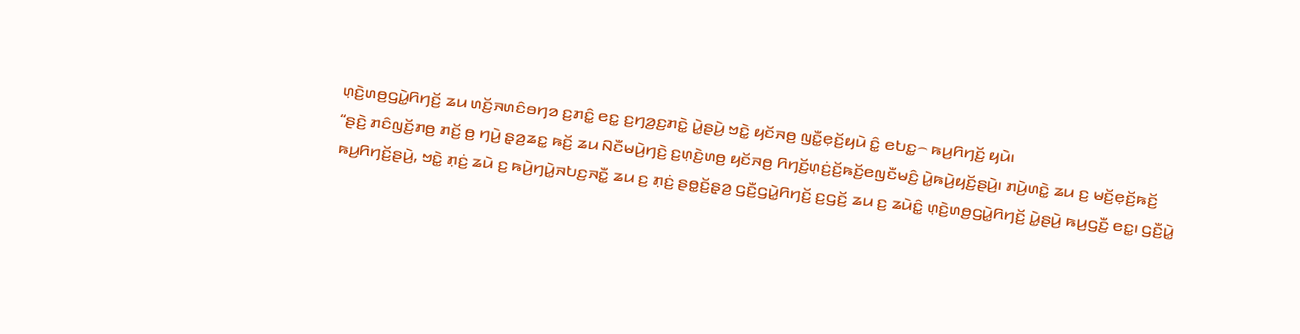ꤛ꤫ꤢꤧ꤬ꤛꤥ꤬ꤞꤣꤧ꤭ꤖꤚꤢꤩ꤬ ꤘꤣ ꤛꤢꤩ꤬ꤏꤛꤢꤨꤋꤚꤤ ꤢ꤬ꤊꤢꤨ꤭ ꤕꤢ꤭ ꤢ꤬ꤚꤤ꤬ꤢ꤬ꤊꤢꤧ꤭ ꤣꤧ꤭ꤔꤣꤧ꤬ ꤠꤢꤧ꤭ ꤟꤢꤩꤏꤥ꤬ ꤜꤢꤪ꤭ꤕ꤫ꤢꤩ꤬ꤟꤣꤧ ꤢꤨ꤭ ꤕꤝꤢ꤭꤮ ꤒꤣ꤬ꤖꤚꤢꤩ꤬ ꤟꤣꤧ꤯
“ꤔꤢꤧ꤬ ꤊꤢꤨꤜꤢꤩ꤬ꤊꤥ꤬ ꤊꤢꤩ꤬ ꤥ꤬ ꤚꤣꤧ꤬ ꤔ꤫ꤤ꤬ꤘꤢ꤭ ꤒꤢꤩ꤬ ꤘꤣ ꤡꤢꤪꤗꤣꤧ꤬ꤚꤢꤧ꤬ ꤢ꤬ꤛ꤫ꤢꤧ꤬ꤛꤥ꤬ ꤟꤢꤩꤏꤥ꤬ ꤖꤚꤢꤩ꤬ꤛ꤫ꤢꤦ꤬ꤢꤩ꤬ꤒꤢꤩ꤬ꤕꤜꤢꤪꤗꤢꤨ꤬ ꤣꤧ꤭ꤒꤣꤧ꤬ꤟꤢꤩ꤬ꤔꤣꤧ꤬꤯ ꤊꤣꤧ꤬ꤛꤢꤧ꤭ ꤘꤣ ꤢ꤬ ꤗꤢꤩ꤬ꤕ꤫ꤢꤩ꤬ꤒꤢꤩ꤬ ꤒꤣ꤬ꤖꤚꤢꤩ꤬ꤔꤣꤧ꤬, ꤠꤢꤧ꤭ ꤊ꤫ꤢꤦ꤬ ꤘꤣꤧ ꤢ꤬ ꤒꤣꤧ꤬ꤚꤣꤧ꤭ꤏꤝꤢ꤬ꤏꤢꤪ꤭ ꤘꤣ ꤢ꤬ ꤊ꤫ꤢꤦ꤬ ꤔꤥ꤭ꤢꤩ꤬ꤔ꤫ꤤ꤬ ꤞꤢꤪ꤬ꤞꤣꤧ꤭ꤖꤚꤢꤩ꤬ ꤢ꤬ꤞꤢꤩ꤬ ꤘꤣ ꤢ꤬ ꤘꤣꤧꤢꤨ꤭ ꤛ꤫ꤢꤧ꤬ꤛꤥ꤬ꤞꤣꤧ꤭ꤖꤚꤢꤩ꤬ ꤣꤧ꤭ꤔꤣꤧ꤬ ꤒꤣ꤬ꤞꤢꤪ꤬ ꤕꤢ꤭꤯ ꤞꤢꤪ꤬ꤣꤧ꤭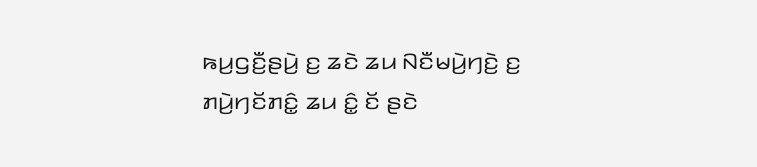ꤒꤣ꤬ꤞꤢꤪ꤬ꤔꤣꤧ꤬ ꤢ꤬ ꤘꤢꤧ ꤘꤣ ꤡꤢꤪꤗꤣꤧ꤬ꤚꤢꤧ꤬ ꤢ꤬ ꤊꤣꤧ꤬ꤚꤢꤩꤊꤢꤨ꤭ ꤘꤣ ꤢꤨ꤭ ꤢꤩ ꤔꤢꤧ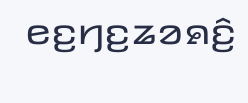ꤕꤢ꤬ꤚꤢ꤬ꤘꤤꤎꤢꤨ꤬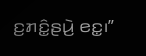ꤢ꤬ꤊꤢꤨ꤭ꤔꤣꤧ꤬ ꤕꤢ꤭꤯”